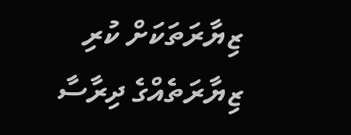ޒިޔާރަތަކަށް ކުރި ޒިޔާރަތެއްގެ ދިރާސާ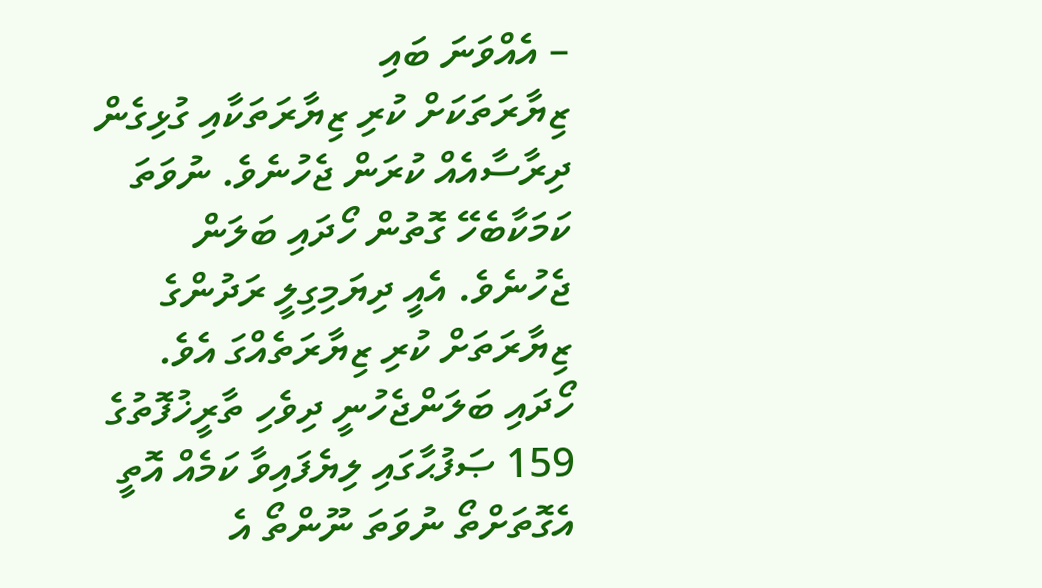– އެއްވަނަ ބައި
ޒިޔާރަތަކަށް ކުރި ޒިޔާރަތަކާއި ގުޅިގެން ދިރާސާއެއް ކުރަން ޖެހުނެވެ. ނުވަތަ ކަމަކާބެހޭ ގޮތުން ހޯދައި ބަލަން ޖެހުނެވެ. އެއީ ދިޔަމިގިލީ ރަދުންގެ ޒިޔާރަތަށް ކުރި ޒިޔާރަތެއްގަ އެވެ.
ހޯދައި ބަލަންޖެހުނީ ދިވެހި ތާރީޚުފޮތުގެ 159 ޞަފުޙާގައި ލިޔެފައިވާ ކަމެއް އޮތީ އެގޮތަށްތޯ ނުވަތަ ނޫންތޯ އެ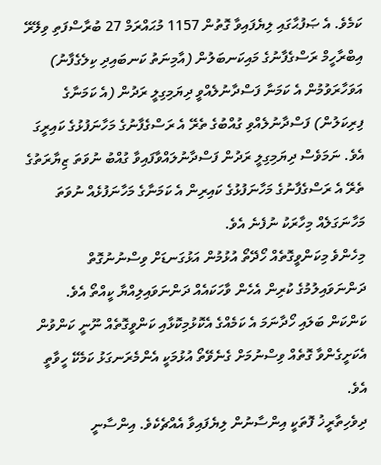ކަމެވެ. އެ ޞަފުޙާގައި ލިޔެފައިވާ ގޮތުން 1157 މުޙައްރަމް 27 ބުރާސްފަތި ވިލޭރޭ އިބްރާހީމް ރަސްގެފާނުގެ މައިކަނބަލުން (އާމިނަތު ކަނބައިދި ކިލެގެފާނު) އަވަހާރަވުމުން އެ ކަމަނާ ފަސްދާނުލެއްވީ ދިޔަމިގިލީ ރަދުން (އެ ކަމަނާގެ ފިރިކަލުން) ފަސްދާނުލެއްވި ގުއްބުގެ ތެރޭ އެ ރަސްގެފާނުގެ މަހާނަފުޅުގެ ކައިރީގަ އެވެ. ނަމަވެސް ދިޔަމިގިލީ ރަދުން ފަސްދާނުލައްވާފައިވާ ގުއްބު ނުވަތަ ޒިޔާރަތުގެ ތެރޭ އެ ރަސްގެފާނުގެ މަހާނަފުޅުގެ ކައިރިން އެ ކަމަނާގެ މަހާނަފުޅެއް ނުވަތަ މަހާނަގަލެއް މިހާރަކު ނުފެނެ އެވެ.
މިހެންވެ މިކަންވީގޮތެއް ހޯދޭތޯ އުޅުމުން އަޅުގަނޑަށް ވިސްނުނުގޮތް ދަންނަވައިލުމުގެ ކުރިން އެހެން ވާހަކައެއް ދަންނަވައިލިއްޔާ ކީއްތޯ އެވެ. ކަންކަން ބަލައި ހޯދާނަމަ އެ ކަމެއްގެ އެކޮޅުމިކޮޅާއި ކަންވީގޮތެއް ނޫނީ ކަންވުން އެކަށީގެންވާ ގޮތެއް ވިސްނުމަށް ގެނެވޭތޯ އުޅުމަކީ އެންމެރަނގަޅު ކަމެކޭ ހީވާތީ އެވެ.
ދިވެހިތާރީޚު ފޮތަކީ އިންސާނުން ލިޔެފައިވާ އެއްޗެކެވެ. އިންސާނީ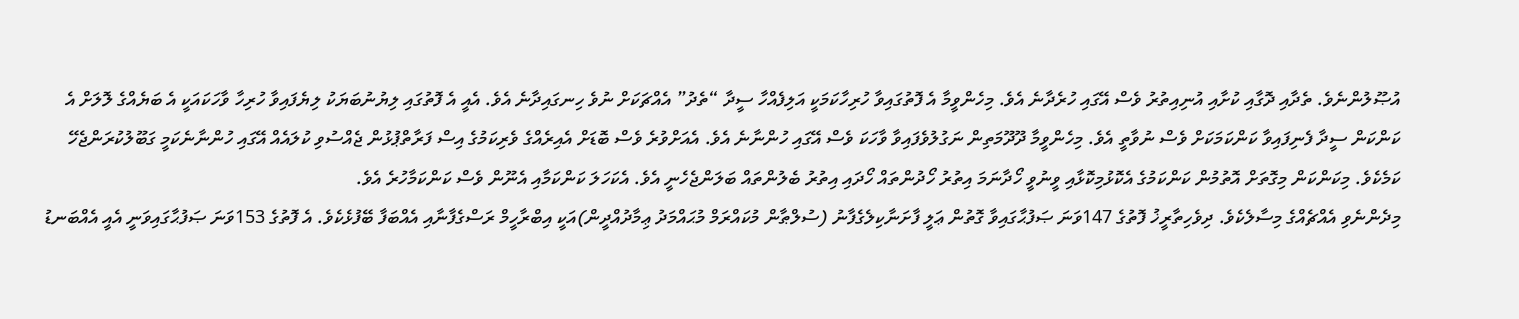އުޞޫލުންނެވެ. ތެދާއި ދޮގާއި ކުށާއި އުނިއިތުރު ވެސް އޭގައި ހުރެދާނެ އެވެ. މިހެންވީމާ އެ ފޮތުގައިވާ ހުރިހާކަމަކީ އަލިފެއްހާ ސީދާ “ތެދު” އެއްޗަކަށް ނުވެ ހިނގައިދާނެ އެވެ. އެއީ އެ ފޮތުގައި ލިޔުނުބަޔަކު ލިޔެފައިވާ ހުރިހާ ވާހަކައަކީ އެ ބަޔެއްގެ ލޮލަށް އެ ކަންކަން ސީދާ ފެނިފައިވާ ކަންކަމަކަށް ވެސް ނުވާތީ އެވެ. މިހެންވީމާ ދޫދޫމަތިން ނަގުލުވެފައިވާ ވާހަކަ ވެސް އޭގައި ހުންނާނެ އެވެ. އެއަށްވުރެ ވެސް ބޮޑަށް އެއިރެއްގެ ވެރިކަމުގެ އިސް ފަރާތްޕުޅުން ޖެއްސުވި ކުލައެއް އޭގައި ހުންނާނެކަމީ ގަބޫލުކުރަންޖެހޭ ކަމެކެވެ. މިކަންކަން މިގޮތަށް އޮތުމުން ކަންކަމުގެ އެކޮޅުމިކޮޅާއި ވީނުވީ ހޯދާނަމަ އިތުރު ހޯދުންތައް ހޯދައި އިތުރު ބެލުންތައް ބަލަންޖެހެނީ އެވެ. އެކަހަލަ ކަންކަމާއި އެނޫން ވެސް ކަންކަމާހުރެ އެވެ.
މިދެންނެވި އެއްޗެއްގެ މިސާލެކެވެ. ދިވެހިތާރީޚު ފޮތުގެ 147ވަނަ ޞަފުޙާގައިވާ ގޮތުން ޢަލީ ފާށަނާކިލެގެފާނު (ސުލްޠާން މުކައްރަމް މުޙައްމަދު ޢިމާދުއްދީން)އަކީ އިބްރާހީމް ރަސްގެފާނާއި އެއްބަފާ ބޭފުޅެކެވެ. އެ ފޮތުގެ 153ވަނަ ޞަފުޙާގައިވަނީ އެއީ އެއްބަނޑު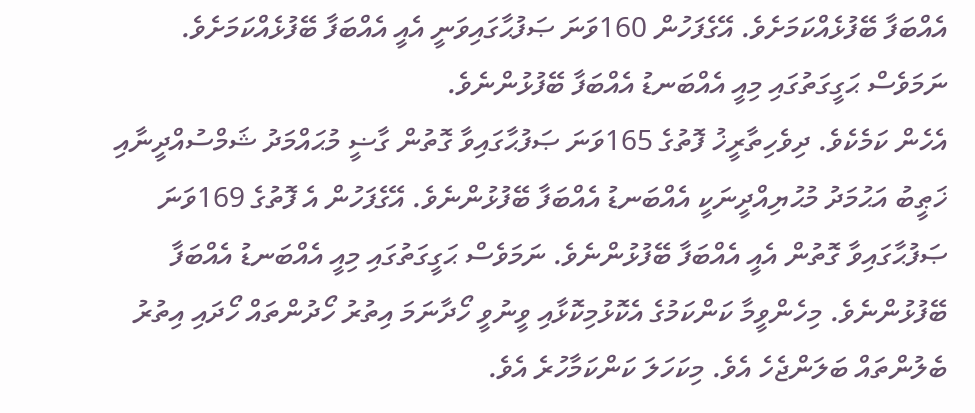އެއްބަފާ ބޭފުޅެއްކަމަށެވެ. އޭގެފަހުން 160ވަނަ ޞަފުޙާގައިވަނީ އެއީ އެއްބަފާ ބޭފުޅެއްކަމަށެވެ. ނަމަވެސް ޙަގީގަތުގައި މިއީ އެއްބަނޑު އެއްބަފާ ބޭފުޅުންނެވެ.
އެހެން ކަމެކެވެ. ދިވެހިތާރީޚު ފޮތުގެ 165ވަނަ ޞަފުޙާގައިވާ ގޮތުން ގާޟީ މުޙައްމަދު ޝަމްސުއްދީނާއި ޚަޠީބު އަޙުމަދު މުޙުޔިއްދީނަކީ އެއްބަނޑު އެއްބަފާ ބޭފުޅުންނެވެ. އޭގެފަހުން އެ ފޮތުގެ 169ވަނަ ޞަފުޙާގައިވާ ގޮތުން އެއީ އެއްބަފާ ބޭފުޅުންނެވެ. ނަމަވެސް ޙަގީގަތުގައި މިއީ އެއްބަނޑު އެއްބަފާ ބޭފުޅުންނެވެ. މިހެންވީމާ ކަންކަމުގެ އެކޮޅުމިކޮޅާއި ވީނުވީ ހޯދާނަމަ އިތުރު ހޯދުންތައް ހޯދައި އިތުރު ބެލުންތައް ބަލަންޖެހެ އެވެ. މިކަހަލަ ކަންކަމާހުރެ އެވެ.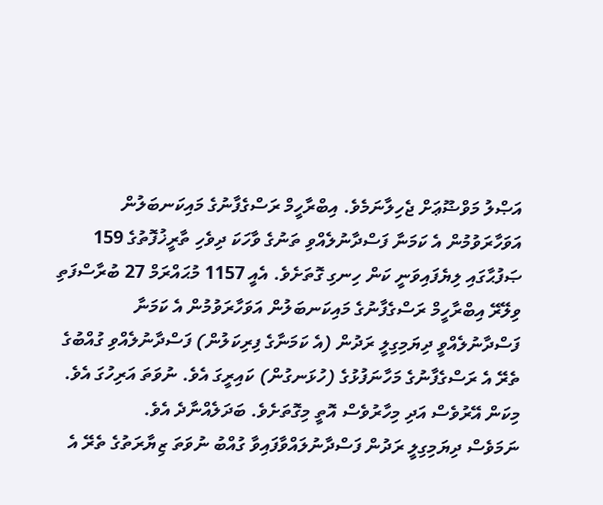އަޞްލު މަވްޟޫޢަށް ޖެހިލާނަމެވެ. އިބްރާހީމް ރަސްގެފާނުގެ މައިކަނބަލުން އަވަހާރަވުމުން އެ ކަމަނާ ފަސްދާނުލެއްވި ތަނުގެ ވާހަކަ ދިވެހި ތާރީޚުފޮތުގެ 159 ޞަފުޙާގައި ލިޔެފައިވަނީ ކަން ހިނގި ގޮތަށެވެ. އެއީ 1157 މުޙައްރަމް 27 ބުރާސްފަތި ވިލޭރޭ އިބްރާހީމް ރަސްގެފާނުގެ މައިކަނބަލުން އަވަހާރަވުމުން އެ ކަމަނާ ފަސްދާނުލެއްވީ ދިޔަމިގިލީ ރަދުން (އެ ކަމަނާގެ ފިރިކަލުން) ފަސްދާނުލެއްވި ގުއްބުގެ ތެރޭ އެ ރަސްގެފާނުގެ މަހާނަފުޅުގެ (ހުޅަނގުން) ކައިރީގަ އެވެ. ނުވަތަ އަރިހުގަ އެވެ. މިކަން އޭރުވެސް އަދި މިހާރުވެސް އޮތީ މިގޮތަށެވެ. ބަދަލެއްނާދެ އެވެ.
ނަމަވެސް ދިޔަމިގިލީ ރަދުން ފަސްދާނުލައްވާފައިވާ ގުއްބު ނުވަތަ ޒިޔާރަތުގެ ތެރޭ އެ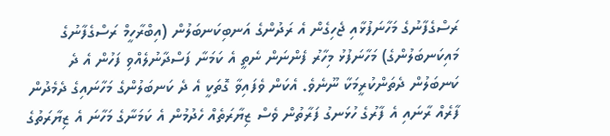ރަސްގެފާނުގެ މަހާނަފުޅާއި ޖެހިގެން އެ ރަދުންގެ އަނބިކަނބަލުން (އިބްރާހީމް ރަސްގެފާނުގެ މައިކަނބަލުންގެ) މަހާނަފުޅު މިހާރު ފެންނަން ނެތީ އެ ކަމަނާ ފަސްދާނުލެއްވި ފަހުން އެ ދެ ކަނބަލުން ދެތަންކުރީމަކާ ނޫނެވެ. އެކަން ވެފައިވާ ގޮތަކީ އެ ދެ ކަނބަލުންގެ މަހާނައިގެ ދެމެދުން ފާރެއް ރާނައި އެ ފާރުގެ ހުޅަނގު ފަރާތުން ވެސް ޒިޔާރަތެއް ހެދުމުން އެ ކަމަނާގެ މަހާނަ އެ ޒިޔާރަތުގެ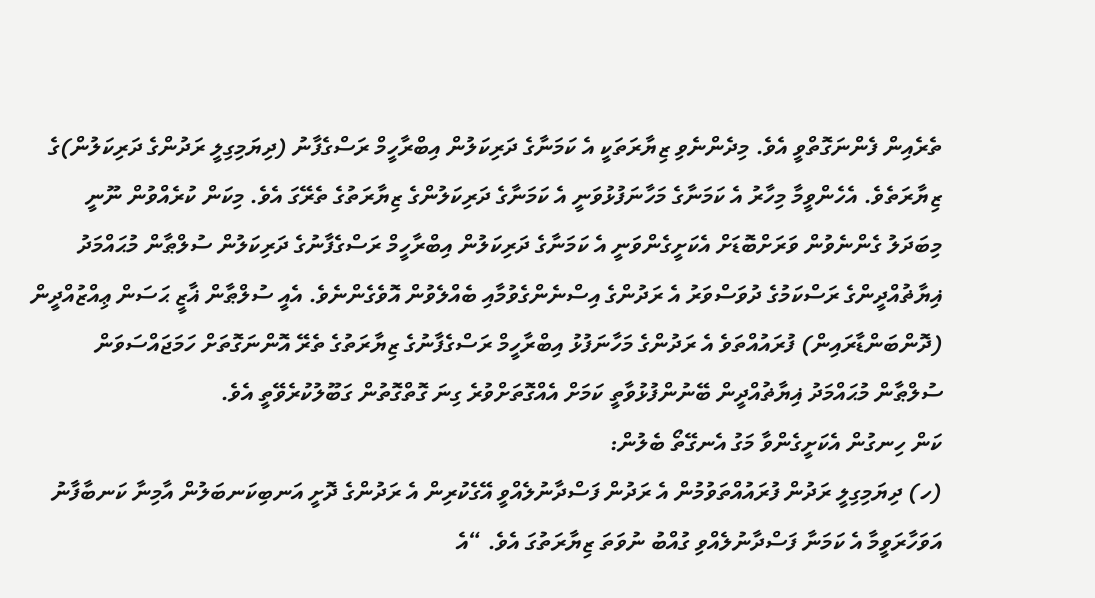ތެރެއިން ފެންނަގޮތްވީ އެވެ. މިދެންނެވި ޒިޔާރަތަކީ އެ ކަމަނާގެ ދަރިކަލުން އިބްރާހީމް ރަސްގެފާނު (ދިޔަމިގިލީ ރަދުންގެ ދަރިކަލުން)ގެ ޒިޔާރަތެވެ. އެހެންވީމާ މިހާރު އެ ކަމަނާގެ މަހާނަފުޅުވަނީ އެ ކަމަނާގެ ދަރިކަލުންގެ ޒިޔާރަތުގެ ތެރޭގަ އެވެ. މިކަން ކުރެއްވުން ނޫނީ މިބަދަލު ގެންނެވުން ވަރަށްބޮޑަށް އެކަށީގެންވަނީ އެ ކަމަނާގެ ދަރިކަލުން އިބްރާހީމް ރަސްގެފާނުގެ ދަރިކަލުން ސުލްޠާން މުޙައްމަދު ޣިޔާޡުއްދީންގެ ރަސްކަމުގެ ދުވަސްވަރު އެ ރަދުންގެ އިސްނެންގެވުމާއި ބެއްލެވުން އޮވެގެންނެވެ. އެއީ ސުލްޠާން ޣާޒީ ޙަސަން ޢިއްޒުއްދީން (ދޮންބަންޑާރައިން) ފުރައުއްތަވެ އެ ރަދުންގެ މަހާނަފުޅު އިބްރާހީމް ރަސްގެފާނުގެ ޒިޔާރަތުގެ ތެރޭ އޮންނަގޮތަށް ހަމަޖައްސަވަން ސުލްޠާން މުޙައްމަދު ޣިޔާޡުއްދީން ބޭނުންފުޅުވާތީ ކަމަށް އެއްގޮތަށްވުރެ ގިނަ ގޮތްގޮތުން ގަބޫލުކުރެވޭތީ އެވެ.
ކަން ހިނގުން އެކަށީގެންވާ މަގު އެނގޭތޯ ބެލުން:
(ހ) ދިޔަމިގިލީ ރަދުން ފުރައުއްތަވުމުން އެ ރަދުން ފަސްދާނުލެއްވީ އޭގެކުރިން އެ ރަދުންގެ ދޮށީ އަނބިކަނބަލުން އާމިނާ ކަނބާފާނު އަވަހާރަވީމާ އެ ކަމަނާ ފަސްދާނުލެއްވި ގުއްބު ނުވަތަ ޒިޔާރަތުގަ އެވެ. “އެ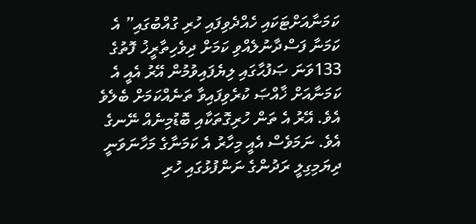ކަމަނާއަށްޓަކައި ހެއްދެވިފައި ހުރި ގުއްބުގައި” އެ ކަމަނާ ފަސްދާނުލެއްވި ކަމަށް ދިވެހިތާރީޚު ފޮތުގެ 133ވަނަ ޞަފުޙާގައި ލިޔެފައިވުމުން އޭރު އެއީ އެ ކަމަނާއަށް ޚާއްޞަ ކުރެވިފައިވާ ތަނެއްކަމަށް ބެލެވެ އެވެ. އޭރު އެ ތަން ހުރިގޮތަކާއި ބޮޑުމިނެއް ނޭނގެ އެވެ. ނަމަވެސް އެއީ މިހާރު އެ ކަމަނާގެ މަހާނަވަނީ ދިޔަމިގިލީ ރަދުންގެ ނަންފުޅުގައި ހުރި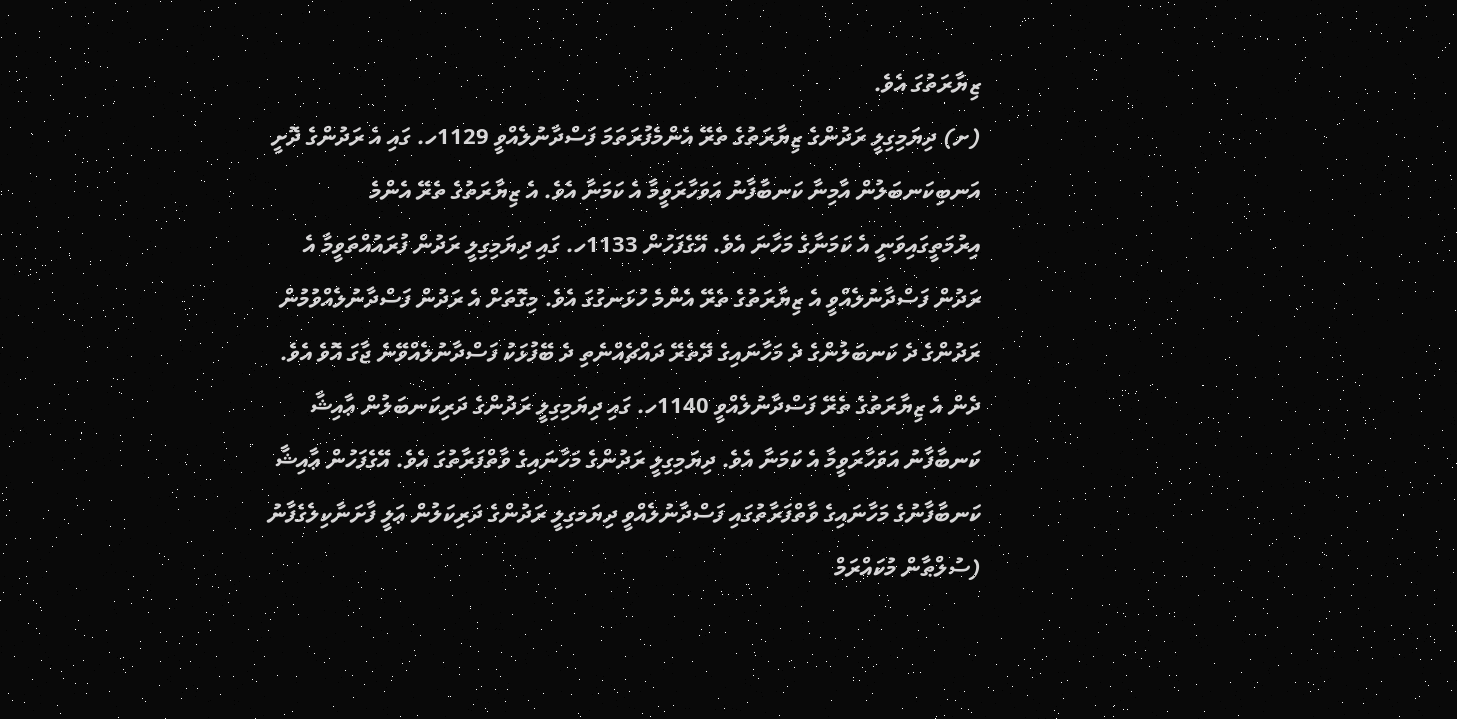ޒިޔާރަތުގަ އެވެ.
(ށ) ދިޔަމިގިލީ ރަދުންގެ ޒިޔާރަތުގެ ތެރޭ އެންމެފުރަތަމަ ފަސްދާނުލެއްވީ 1129ހ. ގައި އެ ރަދުންގެ ދޮށީ އަނބިކަނބަލުން އާމިނާ ކަނބާފާނު އަވަހާރަވީމާ އެ ކަމަނާ އެވެ. އެ ޒިޔާރަތުގެ ތެރޭ އެންމެ އިރުމަތީގައިވަނީ އެ ކަމަނާގެ މަހާނަ އެވެ. އޭގެފަހުން 1133ހ. ގައި ދިޔަމިގިލީ ރަދުން ފުރައުއްތަވީމާ އެ ރަދުން ފަސްދާނުލެއްވީ އެ ޒިޔާރަތުގެ ތެރޭ އެންމެ ހުޅަނގުގަ އެވެ. މިގޮތަށް އެ ރަދުން ފަސްދާނުލެއްވުމުން ރަދުންގެ ދެ ކަނބަލުންގެ ދެ މަހާނައިގެ ދޭތެރޭ ދައްޗެއްނެތި ދެ ބޭފުޅަކު ފަސްދާނުލެއްވޭނެ ޖާގަ އޮވެ އެވެ. ދެން އެ ޒިޔާރަތުގެ ތެރޭ ފަސްދާނުލެއްވީ 1140ހ. ގައި ދިޔަމިގިލީ ރަދުންގެ ދަރިކަނބަލުން ޢާއިޝާ ކަނބާފާނު އަވަހާރަވީމާ އެ ކަމަނާ އެވެ. ދިޔަމިގިލީ ރަދުންގެ މަހާނައިގެ ވާތްފަރާތުގަ އެވެ. އޭގެފަހުން ޢާއިޝާ ކަނބާފާނުގެ މަހާނައިގެ ވާތްފަރާތުގައި ފަސްދާނުލެއްވީ ދިޔަމގިލީ ރަދުންގެ ދަރިކަލުން ޢަލީ ފާށަނާކިލެގެފާނު (ސުލްޠާން މުކައްރަމް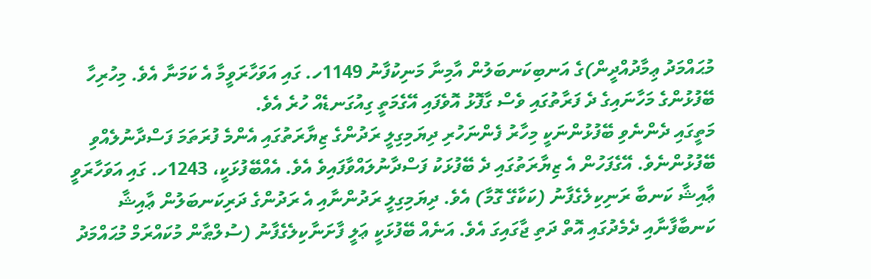މުޙައްމަދު ޢިމާދުއްދީން)ގެ އަނބިކަނބަލުން އާމިނާ މަނިކުފާނު 1149ހ. ގައި އަވަހާރަވީމާ އެ ކަމަނާ އެވެ. މިހުރިހާ ބޭފުޅުންގެ މަހާނައިގެ ދެ ފަރާތުގައި ވެސް ގާފޮޅު އޮވެފައި އޭގެމަތީ ގިއުގަނޑެއް ހުރެ އެވެ.
މަތީގައި ދެންނެވި ބޭފުޅުންނަކީ މިހާރު ފެންނަހުރި ދިޔަމިގިލީ ރަދުންގެ ޒިޔާރަތުގައި އެންމެ ފުރަތަމަ ފަސްދާނުލެއްވި ބޭފުޅުންނެވެ. އޭގެފަހުން އެ ޒިޔާރަތުގައި ދެ ބޭފުޅަކު ފަސްދާނުލައްވާފައިވެ އެވެ. އެއްބޭފުޅަކީ، 1243ހ. ގައި އަވަހާރަވީ ޢާއިޝާ ކަނބާ ރަނިކިލެގެފާނު (ކަކާގޭ ގޮމާ) އެވެ. ދިޔަމިގިލީ ރަދުންނާއި އެ ރަދުންގެ ދަރިކަނބަލުން ޢާއިޝާ ކަނބާފާނާއި ދެމެދުގައި އޮތް ދަތި ޖާގައިގަ އެވެ. އަނެއް ބޭފުޅަކީ ޢަލީ ފާށަނާކިލެގެފާނު (ސުލްޠާން މުކައްރަމް މުޙައްމަދު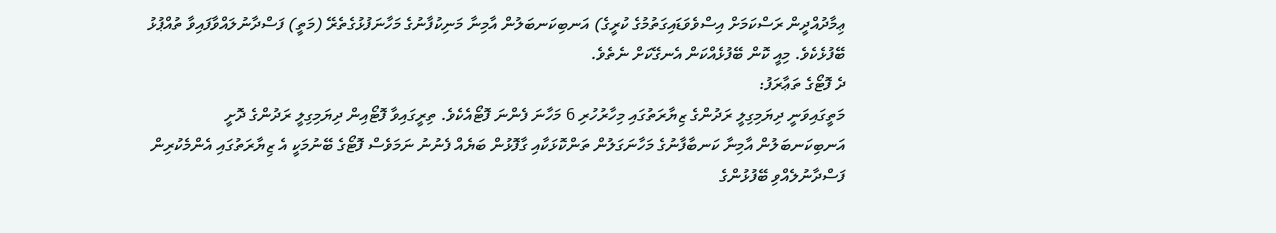ޢިމާދުއްދީން ރަސްކަމަށް އިސްވެވަޑައިގަތުމުގެ ކުރީގެ) އަނބިކަނބަލުން އާމިނާ މަނިކުފާނުގެ މަހާނަފުޅުގެތެރޭ (މަތީ) ފަސްދާނުލައްވާފައިވާ ތުއްޕުޅު ބޭފުޅެކެވެ. މިއީ ކޮން ބޭފުޅެއްކަން އެނގޭކަށް ނެތެވެ.
ދެ ފޮޓޯގެ ތަޢާރަފު:
މަތީގައިވަނީ ދިޔަމިގިލީ ރަދުންގެ ޒިޔާރަތުގައި މިހާރުހުރި 6 މަހާނަ ފެންނަ ފޮޓޯއެކެވެ. ތިރީގައިވާ ފޮޓޯއިން ދިޔަމިގިލީ ރަދުންގެ ދޮށީ އަނބިކަނބަލުން އާމިނާ ކަނބާފާނުގެ މަހާނަގަލުން ތަންކޮޅަކާއި ގާފޮޅުން ބަޔެއް ފެނުނު ނަމަވެސް ފޮޓޯގެ ބޭނުމަކީ އެ ޒިޔާރަތުގައި އެންމެކުރިން ފަސްދާނުލެއްވި ބޭފުޅުންގެ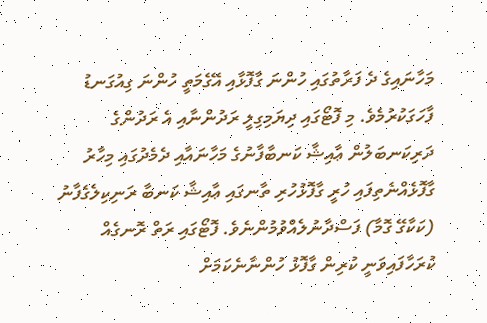މަހާނައިގެ ދެ ފަރާތުގައި ހުންނަ ގާފޮޅާއި އޭގެމަތީ ހުންނަ ގިއުގަނޑު ފާހަގަކުރުމެވެ. މި ފޮޓޯގައި ދިޔަމިގިލީ ރަދުންނާއި އެ ރަދުންގެ ދަރިކަނބަލުން ޢާއިޝާ ކަނބާފާނުގެ މަހާނައާއި ދެމެދުގައި މިހާރު ގާފޮޅެއްނެތިފައި ހުރީ ގާފޮޅުހުރި ތާނގައި ޢާއިޝާ ކަނބާ ރަނިކިލެގެފާނު (ކަކާގޭ ގޮމާ) ފަސްދާނުލެއްވުމުންނެވެ. ފޮޓޯގައި ރަތް ރޮނގެއް ކުރަހާފައިވަނީ ކުރިން ގާފޮޅު ހުންނާނެކަމަށް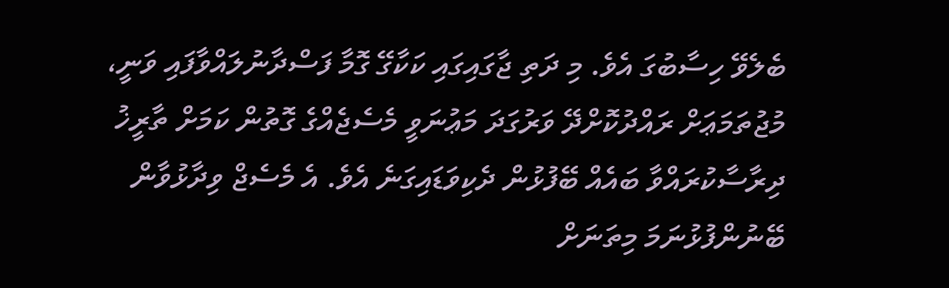ބެލެވޭ ހިސާބުގަ އެވެ. މި ދަތި ޖާގައިގައި ކަކާގޭ ގޮމާ ފަސްދާނުލައްވާފައި ވަނީ، މުޖުތަމަޢަށް ރައްދުކޮށްދޭ ވަރުގަދަ މަޢުނަވީ މެސެޖެއްގެ ގޮތުން ކަމަށް ތާރީޚު ދިރާސާކުރައްވާ ބައެއް ބޭފުޅުން ދެކިވަޑައިގަނެ އެވެ. އެ މެސެޖް ވިދާޅުވާން ބޭނުންފުޅުނަމަ މިތަނަށް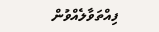ފިއްތަވާލެއްވުން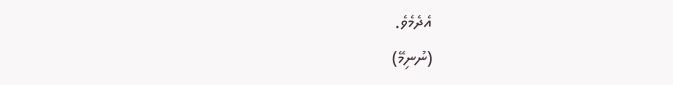އެދެމެވެ.
(ނުނިމޭ)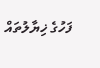ފަހުގެ ޚިޔާލުތައް